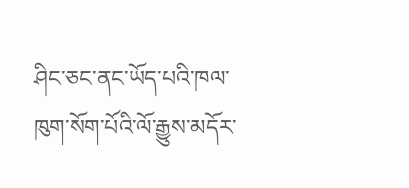ཤིང་ཅང་ནང་ཡོད་པའི་ཁལ་ཁུག་སོག་པོའི་ལོ་རྒྱུས་མདོར་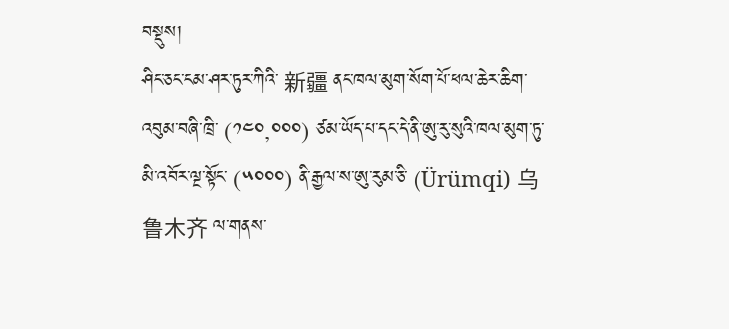བསྡུས།
ཤིང་ཅང་ངམ་ཤར་ཏུར་ཀིའི་ 新疆 ནང་ཁལ་མུག་སོག་པོ་ཕལ་ཆེར་ཆིག་འབུམ་བཞི་ཁྲི་ (༡༤༠,༠༠༠) ཙམ་ཡོད་པ་དང་དེ་ནི་ཨུ་རུ་སུའི་ཁལ་མུག་ཏུ་མི་འབོར་ལྔ་སྟོང་ (༥༠༠༠) ནི་རྒྱལ་ས་ཨུ་རུམ་ཅི་ (Ürümqi) 乌鲁木齐 ལ་གནས་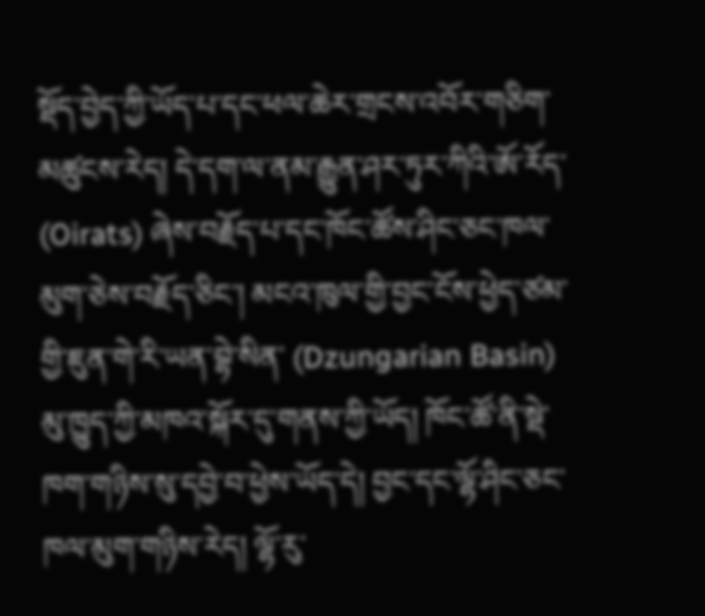སྡོད་བྱེད་ཀྱི་ཡོད་པ་དང་ཕལ་ཆེར་གྲངས་འབོར་གཅིག་མཚུངས་རེད། དེ་དག་ལ་ནམ་རྒྱུན་ཤར་ཏུར་ཀིའི་ཨོ་རོད་ (Oirats) ཞེས་བརྗོད་པ་དང་ཁོང་ཚོས་ཤིང་ཅང་ཁལ་མུག་ཅེས་བརྗོད་ཅིང་། མངའ་ཁུལ་གྱི་བྱང་ངོས་ཕྱེད་ཙམ་གྱི་ཇུན་གེ་རི་ཡན་བྷེ་སིན་ (Dzungarian Basin) མུ་ཁྱུད་ཀྱི་མཁའ་སྐོར་དུ་གནས་ཀྱི་ཡོད། ཁོང་ཚོ་ནི་སྡེ་ཁག་གཉིས་སུ་དབྱེ་བ་ཕྱེས་ཡོད་དེ། བྱང་དང་ལྷོ་ཤིང་ཅང་ཁལ་མུག་གཉིས་རེད། ལྷོ་རུ་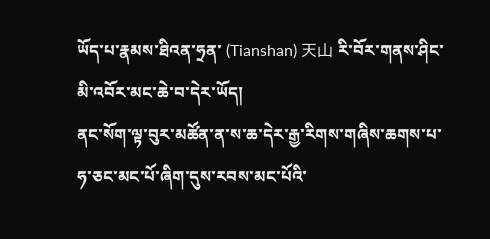ཡོད་པ་རྣམས་ཐིའན་ཧྲན་ (Tianshan) 天山 རི་བོར་གནས་ཤིང་མི་འབོར་མང་ཆེ་བ་དེར་ཡོད།
ནང་སོག་ལྟ་བུར་མཚོན་ན་ས་ཆ་དེར་རྒྱ་རིགས་གཞིས་ཆགས་པ་ཧ་ཅང་མང་པོ་ཞིག་དུས་རབས་མང་པོའི་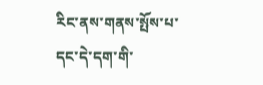རིང་ནས་གནས་སྤོས་པ་དང་དེ་དག་གི་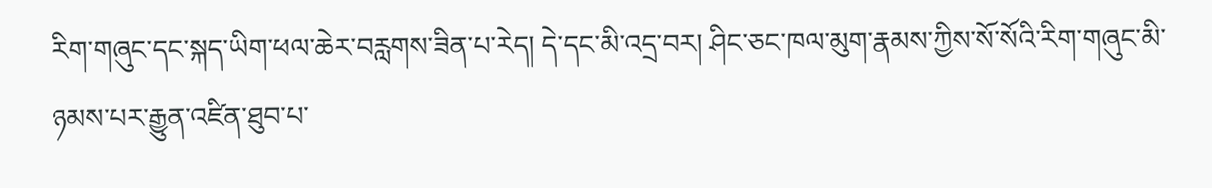རིག་གཞུང་དང་སྐད་ཡིག་ཕལ་ཆེར་བརླགས་ཟིན་པ་རེད། དེ་དང་མི་འདྲ་བར། ཤིང་ཅང་ཁལ་མུག་རྣམས་ཀྱིས་སོ་སོའི་རིག་གཞུང་མི་ཉམས་པར་རྒྱུན་འཛིན་ཐུབ་པ་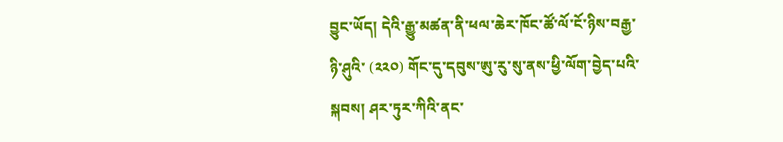བྱུང་ཡོད། དེའི་རྒྱུ་མཚན་ནི་ཕལ་ཆེར་ཁོང་ཚོ་ལོ་ངོ་ཉིས་བརྒྱ་ཉི་ཤུའི་ (༢༢༠) གོང་དུ་དབུས་ཨུ་རུ་སུ་ནས་ཕྱི་ལོག་བྱེད་པའི་སྐབས། ཤར་ཏུར་ཀིའི་ནང་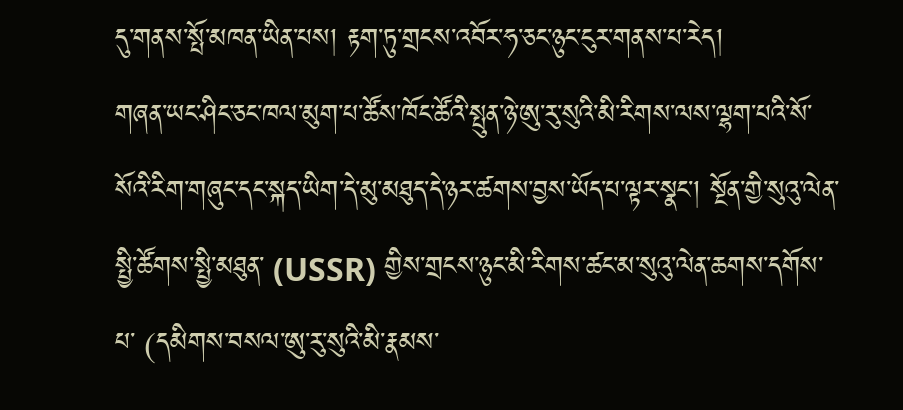དུ་གནས་སྤོ་མཁན་ཡིན་པས། རྟག་ཏུ་གྲངས་འབོར་ཧ་ཅང་ཉུང་ངུར་གནས་པ་རེད།
གཞན་ཡང་ཤིང་ཅང་ཁལ་མུག་པ་ཚོས་ཁོང་ཚོའི་སྤུན་ཉེ་ཨུ་རུ་སུའི་མི་རིགས་ལས་ལྷག་པའི་སོ་སོའི་རིག་གཞུང་དང་སྐད་ཡིག་དེ་མུ་མཐུད་དེ་ཉར་ཚགས་བྱས་ཡོད་པ་ལྟར་སྣང་། སྔོན་གྱི་སུའུ་ལེན་སྤྱི་ཚོགས་སྤྱི་མཐུན་ (USSR) གྱིས་གྲངས་ཉུང་མི་རིགས་ཚང་མ་སུའུ་ལེན་ཆགས་དགོས་པ་ (དམིགས་བསལ་ཨུ་རུ་སུའི་མི་རྣམས་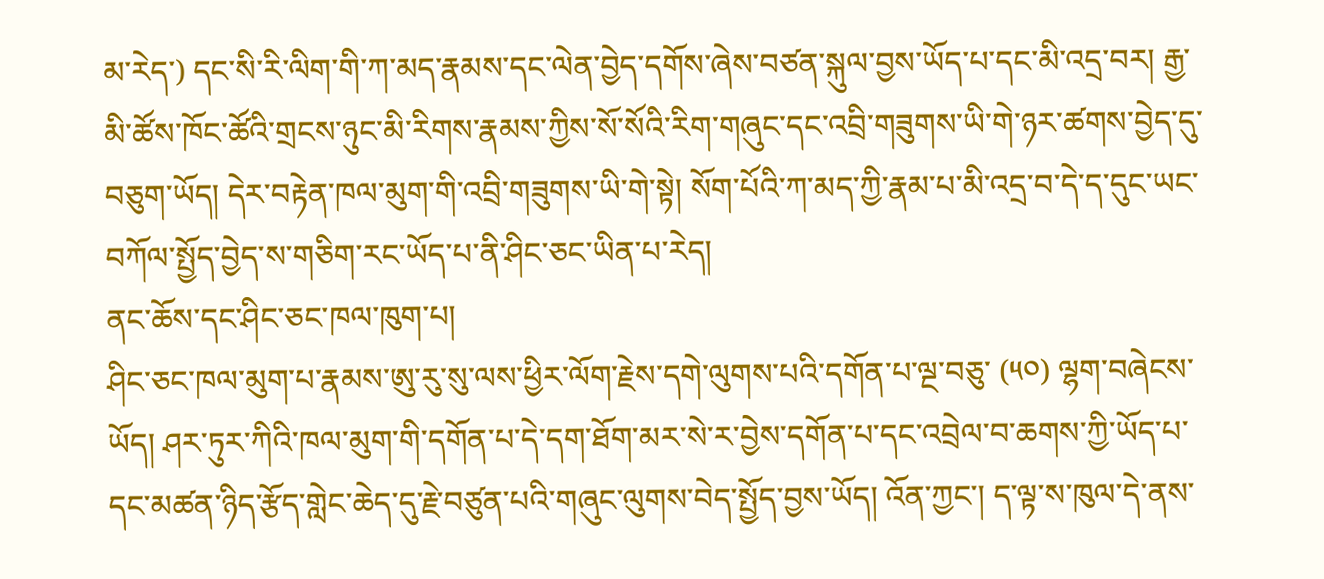མ་རེད་) དང་སི་རི་ལིག་གི་ཀ་མད་རྣམས་དང་ལེན་བྱེད་དགོས་ཞེས་བཙན་སྐུལ་བྱས་ཡོད་པ་དང་མི་འདྲ་བར། རྒྱ་མི་ཚོས་ཁོང་ཚོའི་གྲངས་ཉུང་མི་རིགས་རྣམས་ཀྱིས་སོ་སོའི་རིག་གཞུང་དང་འབྲི་གཟུགས་ཡི་གེ་ཉར་ཚགས་བྱེད་དུ་བཅུག་ཡོད། དེར་བརྟེན་ཁལ་མུག་གི་འབྲི་གཟུགས་ཡི་གེ་སྟེ། སོག་པོའི་ཀ་མད་ཀྱི་རྣམ་པ་མི་འདྲ་བ་དེ་ད་དུང་ཡང་བཀོལ་སྤྱོད་བྱེད་ས་གཅིག་རང་ཡོད་པ་ནི་ཤིང་ཅང་ཡིན་པ་རེད།
ནང་ཆོས་དང་ཤིང་ཅང་ཁལ་ཁུག་པ།
ཤིང་ཅང་ཁལ་མུག་པ་རྣམས་ཨུ་རུ་སུ་ལས་ཕྱིར་ལོག་རྗེས་དགེ་ལུགས་པའི་དགོན་པ་ལྔ་བཅུ་ (༥༠) ལྷག་བཞེངས་ཡོད། ཤར་ཏུར་ཀིའི་ཁལ་མུག་གི་དགོན་པ་དེ་དག་ཐོག་མར་སེ་ར་བྱེས་དགོན་པ་དང་འབྲེལ་བ་ཆགས་ཀྱི་ཡོད་པ་དང་མཚན་ཉིད་རྩོད་གླེང་ཆེད་དུ་རྗེ་བཙུན་པའི་གཞུང་ལུགས་བེད་སྤྱོད་བྱས་ཡོད། འོན་ཀྱང་། ད་ལྟ་ས་ཁུལ་དེ་ནས་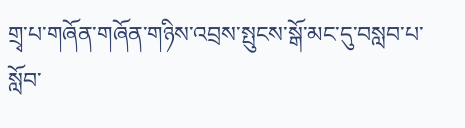གྲྭ་པ་གཞོན་གཞོན་གཉིས་འབྲས་སྤུངས་སྒོ་མང་དུ་བསླབ་པ་སློབ་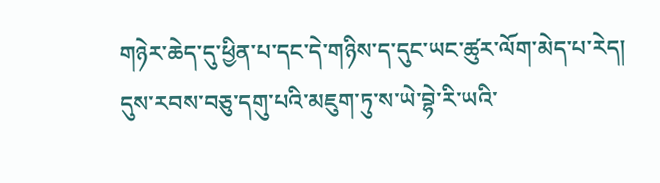གཉེར་ཆེད་དུ་ཕྱིན་པ་དང་དེ་གཉིས་ད་དུང་ཡང་ཚུར་ལོག་མེད་པ་རེད།
དུས་རབས་བཅུ་དགུ་པའི་མཇུག་ཏུ་ས་ཡེ་བྷེ་རི་ཡའི་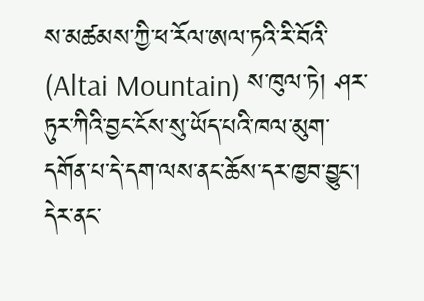ས་མཚམས་ཀྱི་ཕ་རོལ་ཨལ་ཏའི་རི་བོའི་ (Altai Mountain) ས་ཁུལ་ཏེ། ཤར་ཏུར་ཀིའི་བྱང་ངོས་སུ་ཡོད་པའི་ཁལ་མུག་དགོན་པ་དེ་དག་ལས་ནང་ཆོས་དར་ཁྱབ་བྱུང་། དེར་ནང་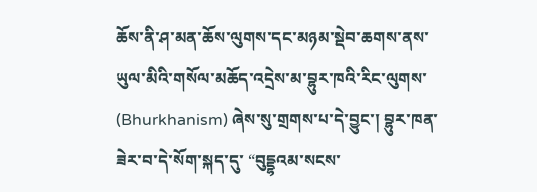ཆོས་ནི་ཤ་མན་ཆོས་ལུགས་དང་མཉམ་སྡེབ་ཆགས་ནས་ཡུལ་མིའི་གསོལ་མཆོད་འདྲེས་མ་བྷུར་ཁའི་རིང་ལུགས་ (Bhurkhanism) ཞེས་སུ་གྲགས་པ་དེ་བྱུང་། བྷུར་ཁན་ཟེར་བ་དེ་སོག་སྐད་དུ་ “བུདྡྷའམ་སངས་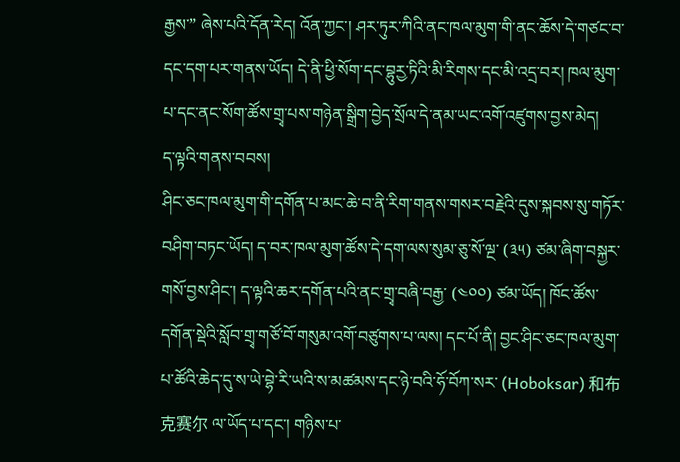རྒྱས་” ཞེས་པའི་དོན་རེད། འོན་ཀྱང་། ཤར་ཏུར་ཀིའི་ནང་ཁལ་མུག་གི་ནང་ཆོས་དེ་གཙང་བ་དང་དག་པར་གནས་ཡོད། དེ་ནི་ཕྱི་སོག་དང་བྷུརྱ་ཏིའི་མི་རིགས་དང་མི་འདྲ་བར། ཁལ་མུག་པ་དང་ནང་སོག་ཚོས་གྲྭ་པས་གཉེན་སྒྲིག་བྱེད་སྲོལ་དེ་ནམ་ཡང་འགོ་འཛུགས་བྱས་མེད།
ད་ལྟའི་གནས་བབས།
ཤིང་ཅང་ཁལ་མུག་གི་དགོན་པ་མང་ཆེ་བ་ནི་རིག་གནས་གསར་བརྗེའི་དུས་སྐབས་སུ་གཏོར་བཤིག་བཏང་ཡོད། ད་བར་ཁལ་མུག་ཚོས་དེ་དག་ལས་སུམ་ཅུ་སོ་ལྔ་ (༣༥) ཙམ་ཞིག་བསྐྱར་གསོ་བྱས་ཤིང་། ད་ལྟའི་ཆར་དགོན་པའི་ནང་གྲྭ་བཞི་བརྒྱ་ (༤༠༠) ཙམ་ཡོད། ཁོང་ཚོས་དགོན་སྡེའི་སློབ་གྲྭ་གཙོ་བོ་གསུམ་འགོ་བཙུགས་པ་ལས། དང་པོ་ནི། བྱང་ཤིང་ཅང་ཁལ་མུག་པ་ཚོའི་ཆེད་དུ་ས་ཡེ་བྷེ་རི་ཡའི་ས་མཚམས་དང་ཉེ་བའི་ཧོ་བོཀ་སར་ (Hoboksar) 和布克赛尔 ལ་ཡོད་པ་དང་། གཉིས་པ་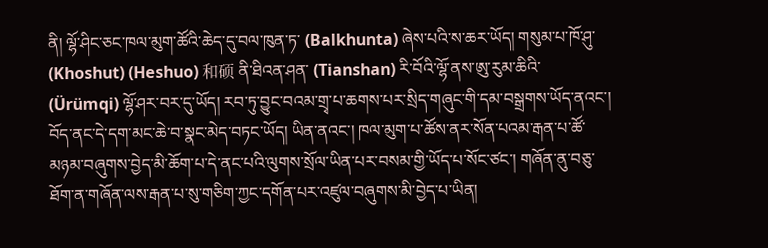ནི། ལྷོ་ཤིང་ཅང་ཁལ་མུག་ཚོའི་ཆེད་དུ་བལ་ཁུན་ཏ་ (Balkhunta) ཞེས་པའི་ས་ཆར་ཡོད། གསུམ་པ་ཁོ་ཤུ་ (Khoshut) (Heshuo) 和硕 ནི་ཐིའན་ཤན་ (Tianshan) རི་བོའི་ལྷོ་ནས་ཨུ་རུམ་ཆིའི་ (Ürümqi) ལྷོ་ཤར་བར་དུ་ཡོད། རབ་ཏུ་བྱུང་བའམ་གྲྭ་པ་ཆགས་པར་སྲིད་གཞུང་གི་དམ་བསྒྲགས་ཡོད་ནའང་། བོད་ནང་དེ་དག་མང་ཆེ་བ་སྣང་མེད་བཏང་ཡོད། ཡིན་ནའང་། ཁལ་མུག་པ་ཚོས་ནར་སོན་པའམ་རྒན་པ་ཚོ་མཉམ་བཞུགས་བྱེད་མི་ཆོག་པ་དེ་ནང་པའི་ལུགས་སྲོལ་ཡིན་པར་བསམ་གྱི་ཡོད་པ་སོང་ཙང་། གཞོན་ནུ་བཅུ་ཐོག་ན་གཞོན་ལས་རྒན་པ་སུ་གཅིག་ཀྱང་དགོན་པར་འཛུལ་བཞུགས་མི་བྱེད་པ་ཡིན།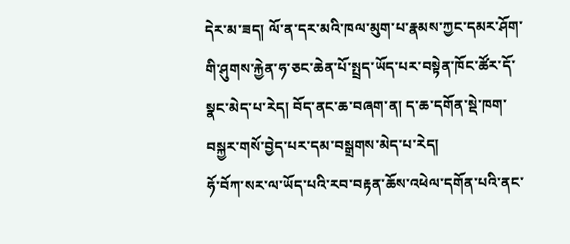དེར་མ་ཟད། ལོ་ན་དར་མའི་ཁལ་མུག་པ་རྣམས་ཀྱང་དམར་ཤོག་གི་ཤུགས་རྐྱེན་ཧ་ཅང་ཆེན་པོ་སྤྲད་ཡོད་པར་བསྟེན་ཁོང་ཚོར་དོ་སྣང་མེད་པ་རེད། བོད་ནང་ཆ་བཞག་ན། ད་ཆ་དགོན་སྡེ་ཁག་བསྐྱར་གསོ་བྱེད་པར་དམ་བསྒྲགས་མེད་པ་རེད།
ཧོ་བོཀ་སར་ལ་ཡོད་པའི་རབ་བརྟན་ཆོས་འཕེལ་དགོན་པའི་ནང་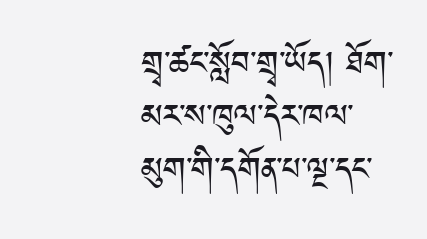གྲྭ་ཚང་སློབ་གྲྭ་ཡོད། ཐོག་མར་ས་ཁུལ་དེར་ཁལ་མུག་གི་དགོན་པ་ལྔ་དང་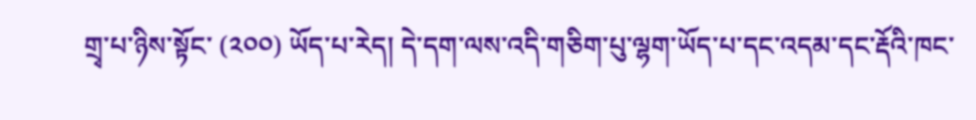གྲྭ་པ་ཉིས་སྟོང་ (༢༠༠) ཡོད་པ་རེད། དེ་དག་ལས་འདི་གཅིག་པུ་ལྷག་ཡོད་པ་དང་འདམ་དང་རྡོའི་ཁང་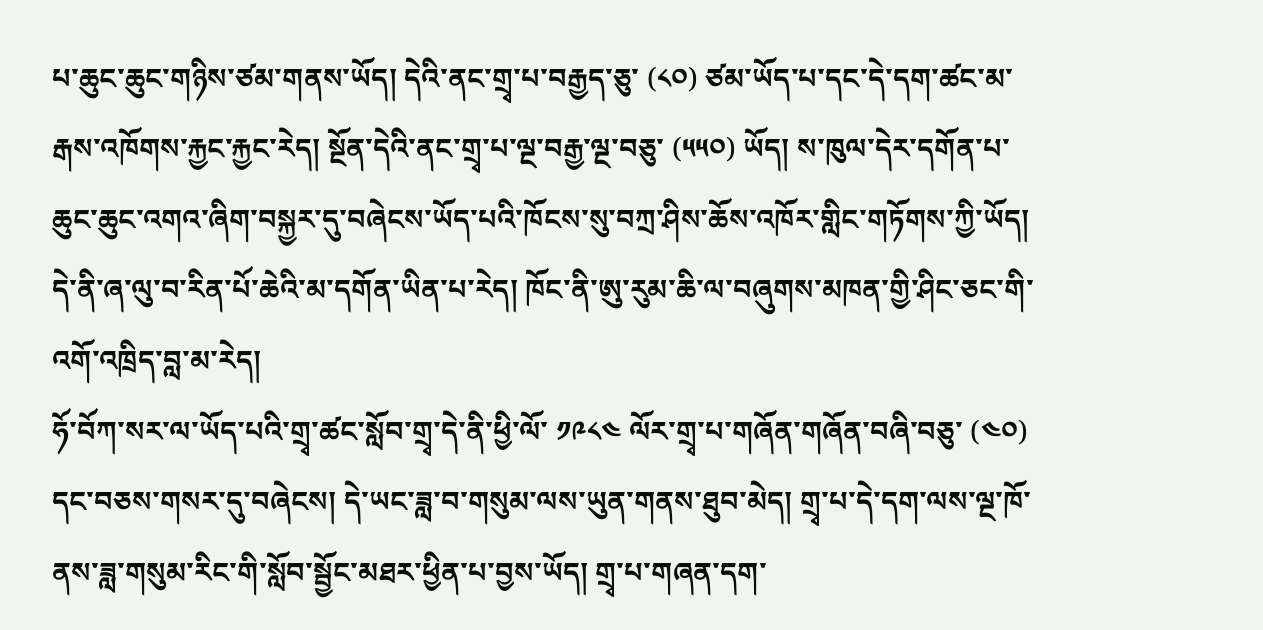པ་ཆུང་ཆུང་གཉིས་ཙམ་གནས་ཡོད། དེའི་ནང་གྲྭ་པ་བརྒྱད་ཅུ་ (༨༠) ཙམ་ཡོད་པ་དང་དེ་དག་ཚང་མ་རྒས་འཁོགས་རྐྱང་རྐྱང་རེད། སྔོན་དེའི་ནང་གྲྭ་པ་ལྔ་བརྒྱ་ལྔ་བཅུ་ (༥༥༠) ཡོད། ས་ཁུལ་དེར་དགོན་པ་ཆུང་ཆུང་འགའ་ཞིག་བསྐྱར་དུ་བཞེངས་ཡོད་པའི་ཁོངས་སུ་བཀྲ་ཤིས་ཆོས་འཁོར་གླིང་གཏོགས་ཀྱི་ཡོད། དེ་ནི་ཞ་ལུ་བ་རིན་པོ་ཆེའི་མ་དགོན་ཡིན་པ་རེད། ཁོང་ནི་ཨུ་རུམ་ཆི་ལ་བཞུགས་མཁན་གྱི་ཤིང་ཅང་གི་འགོ་འཁྲིད་བླ་མ་རེད།
ཧོ་བོཀ་སར་ལ་ཡོད་པའི་གྲྭ་ཚང་སློབ་གྲྭ་དེ་ནི་ཕྱི་ལོ་ ༡༩༨༤ ལོར་གྲྭ་པ་གཞོན་གཞོན་བཞི་བཅུ་ (༤༠) དང་བཅས་གསར་དུ་བཞེངས། དེ་ཡང་ཟླ་བ་གསུམ་ལས་ཡུན་གནས་ཐུབ་མེད། གྲྭ་པ་དེ་དག་ལས་ལྔ་ཁོ་ནས་ཟླ་གསུམ་རིང་གི་སློབ་སྦྱོང་མཐར་ཕྱིན་པ་བྱས་ཡོད། གྲྭ་པ་གཞན་དག་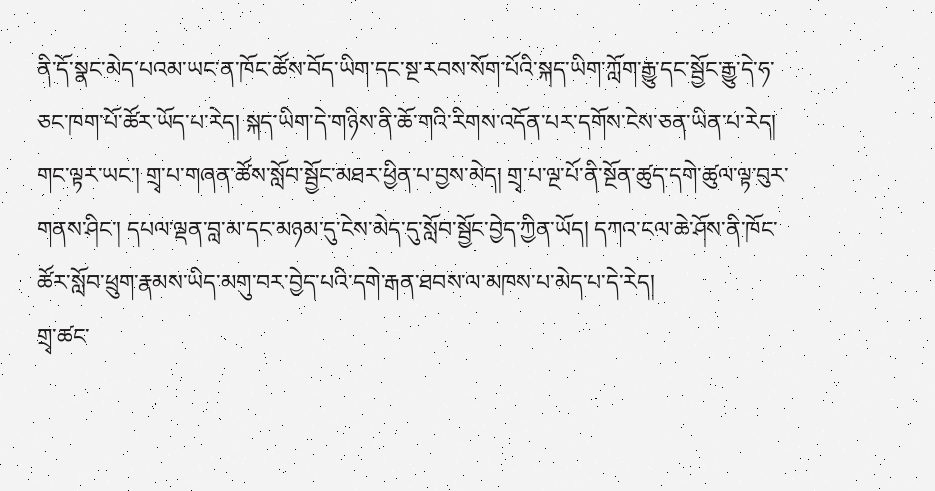ནི་དོ་སྣང་མེད་པའམ་ཡང་ན་ཁོང་ཚོས་བོད་ཡིག་དང་སྔ་རབས་སོག་པོའི་སྐད་ཡིག་ཀློག་རྒྱུ་དང་སྦྱོང་རྒྱུ་དེ་ཧ་ཅང་ཁག་པོ་ཚོར་ཡོད་པ་རེད། སྐད་ཡིག་དེ་གཉིས་ནི་ཆོ་གའི་རིགས་འདོན་པར་དགོས་ངེས་ཅན་ཡིན་པ་རེད། གང་ལྟར་ཡང་། གྲྭ་པ་གཞན་ཚོས་སློབ་སྦྱོང་མཐར་ཕྱིན་པ་བྱས་མེད། གྲྭ་པ་ལྔ་པོ་ནི་སྔོན་ཚུད་དགེ་ཚུལ་ལྟ་བུར་གནས་ཤིང་། དཔལ་ལྡན་བླ་མ་དང་མཉམ་དུ་ངེས་མེད་དུ་སློབ་སྦྱོང་བྱེད་ཀྱིན་ཡོད། དཀའ་ངལ་ཆེ་ཤོས་ནི་ཁོང་ཚོར་སློབ་ཕྲུག་རྣམས་ཡིད་མགུ་བར་བྱེད་པའི་དགེ་རྒན་ཐབས་ལ་མཁས་པ་མེད་པ་དེ་རེད།
གྲྭ་ཚང་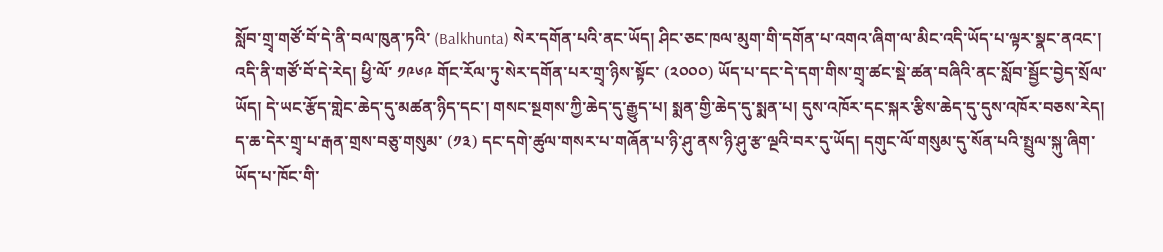སློབ་གྲྭ་གཙོ་བོ་དེ་ནི་བལ་ཁུན་ཏའི་ (Balkhunta) སེར་དགོན་པའི་ནང་ཡོད། ཤིང་ཅང་ཁལ་མུག་གི་དགོན་པ་འགའ་ཞིག་ལ་མིང་འདི་ཡོད་པ་ལྟར་སྣང་ནའང་། འདི་ནི་གཙོ་བོ་དེ་རེད། ཕྱི་ལོ་ ༡༩༦༩ གོང་རོལ་ཏུ་སེར་དགོན་པར་གྲྭ་ཉིས་སྟོང་ (༢༠༠༠) ཡོད་པ་དང་དེ་དག་གིས་གྲྭ་ཚང་སྡེ་ཚན་བཞིའི་ནང་སློབ་སྦྱོང་བྱེད་སྲོལ་ཡོད། དེ་ཡང་རྩོད་གླེང་ཆེད་དུ་མཚན་ཉིད་དང་། གསང་སྔགས་ཀྱི་ཆེད་དུ་རྒྱུད་པ། སྨན་གྱི་ཆེད་དུ་སྨན་པ། དུས་འཁོར་དང་སྐར་རྩིས་ཆེད་དུ་དུས་འཁོར་བཅས་རེད། ད་ཆ་དེར་གྲྭ་པ་རྒན་གྲས་བཅུ་གསུམ་ (༡༣) དང་དགེ་ཚུལ་གསར་པ་གཞོན་པ་ཉི་ཤུ་ནས་ཉི་ཤུ་རྩ་ལྔའི་བར་དུ་ཡོད། དགུང་ལོ་གསུམ་དུ་སོན་པའི་སྤྲུལ་སྐུ་ཞིག་ཡོད་པ་ཁོང་གི་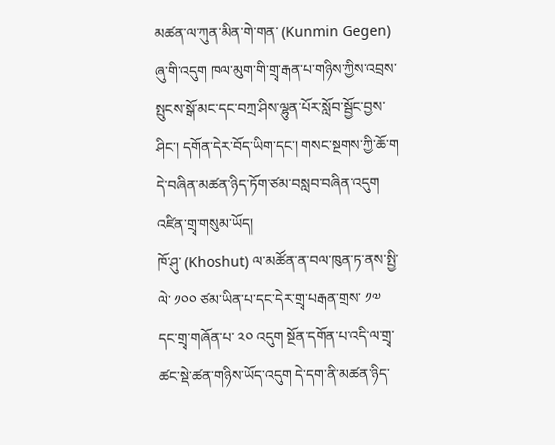མཚན་ལ་ཀུན་མིན་གེ་གན་ (Kunmin Gegen) ཞུ་གི་འདུག ཁལ་མུག་གི་གྲྭ་རྒན་པ་གཉིས་ཀྱིས་འབྲས་སྤུངས་སྒོ་མང་དང་བཀྲ་ཤིས་ལྷུན་པོར་སློབ་སྦྱོང་བྱས་ཤིང་། དགོན་དེར་བོད་ཡིག་དང་། གསང་སྔགས་ཀྱི་ཆོ་ག དེ་བཞིན་མཚན་ཉིད་ཏོག་ཙམ་བསླབ་བཞིན་འདུག འཛིན་གྲྭ་གསུམ་ཡོད།
ཁོ་ཤུ་ (Khoshut) ལ་མཚོན་ན་བལ་ཁུན་ཏ་ནས་སྤྱི་ལེ་ ༡༠༠ ཙམ་ཡིན་པ་དང་དེར་གྲྭ་པརྒན་གྲས་ ༡༧ དང་གྲྭ་གཞོན་པ་ ༢༠ འདུག སྔོན་དགོན་པ་འདི་ལ་གྲྭ་ཚང་སྡེ་ཚན་གཉིས་ཡོད་འདུག དེ་དག་ནི་མཚན་ཉིད་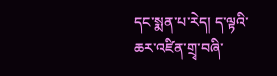དང་སྨན་པ་རེད། ད་ལྟའི་ཆར་འཛིན་གྲྭ་བཞི་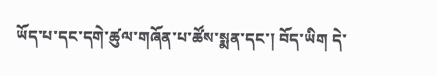ཡོད་པ་དང་དགེ་ཚུལ་གཞོན་པ་ཚོས་སྨན་དང་། བོད་ཡིག དེ་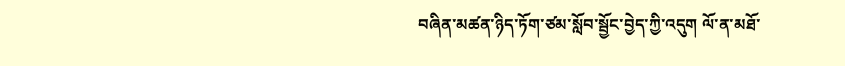བཞིན་མཚན་ཉིད་ཏོག་ཙམ་སློབ་སྦྱོང་བྱེད་ཀྱི་འདུག ལོ་ན་མཐོ་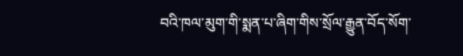བའི་ཁལ་མུག་གི་སྨན་པ་ཞིག་གིས་སྲོལ་རྒྱུན་བོད་སོག་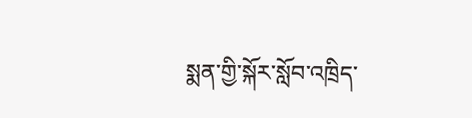སྨན་གྱི་སྐོར་སློབ་འཁྲིད་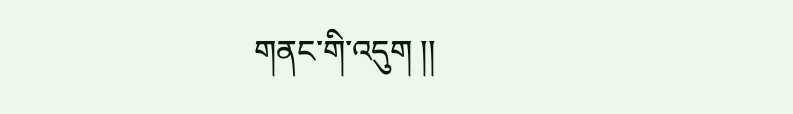གནང་གི་འདུག །།